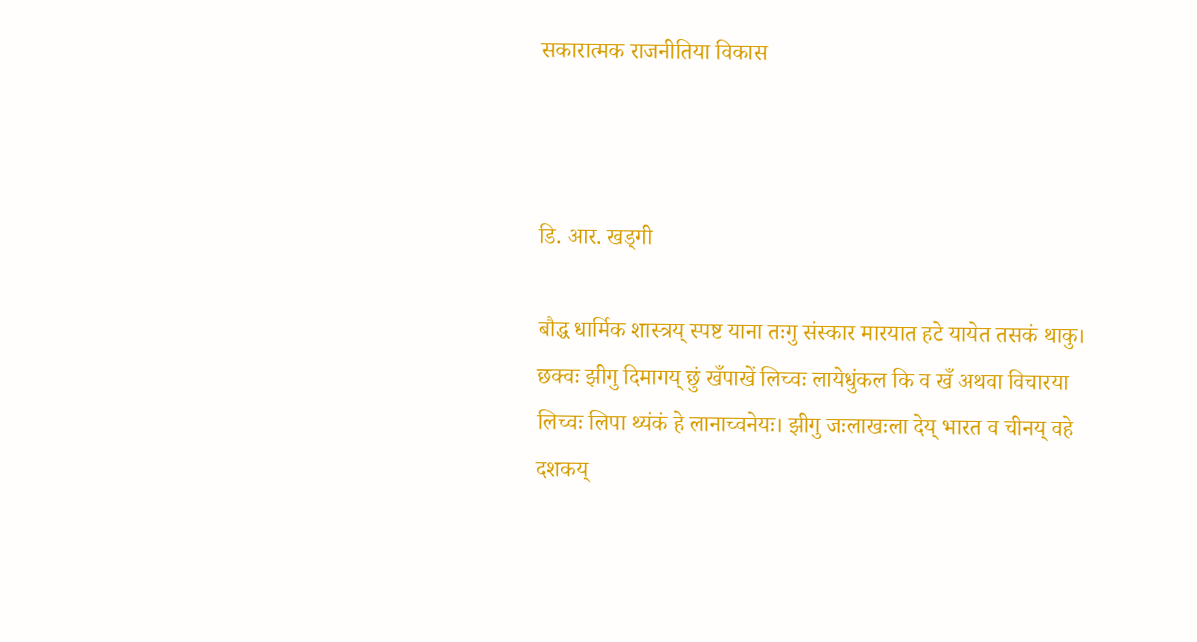सकारात्मक राजनीतिया विकास



डि. आर. खड्गी

बौद्ध धार्मिक शास्त्रय् स्पष्ट याना तःगु संस्कार मारयात हटे यायेत तसकं थाकु। छक्वः झीगु दिमागय् छुं खँपाखें लिच्वः लायेधुंकल कि व खँ अथवा विचारया लिच्वः लिपा थ्यंकं हे लानाच्वनेयः। झीगु जःलाखःला देय् भारत व चीनय् वहे दशकय्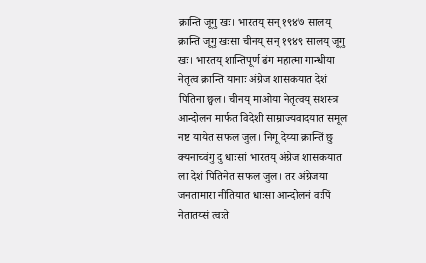क्रान्ति जूगु खः। भारतय् सन् १९४७ सालय् क्रान्ति जूगु खःसा चीनय् सन् १९४९ सालय् जूगु खः। भारतय् शान्तिपूर्ण ढंग महात्मा गान्धीया नेतृत्व क्रान्ति यानाः अंग्रेज शासकयात देशं पितिना छ्वल। चीनय् माओया नेतृत्वय् सशस्त्र आन्दोलन मार्फत विदेशी साम्राज्यवादयात समूल नष्ट यायेत सफल जुल। निगू देय्या क्रान्तिं छु क्यनाच्वंगु दु धाःसां भारतय् अंग्रेज शासकयात ला देशं पितिनेत सफल जुल। तर अंग्रेजया जनतामारा नीतियात धाःसा आन्दोलनं वःपिं नेतातय्सं त्वःते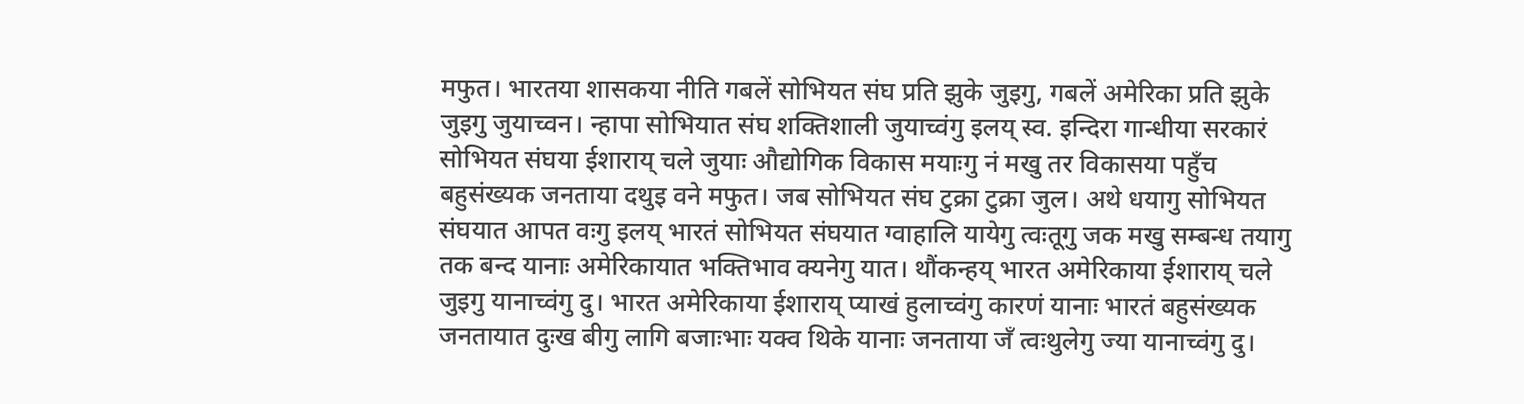मफुत। भारतया शासकया नीति गबलें सोभियत संघ प्रति झुके जुइगु, गबलें अमेरिका प्रति झुके जुइगु जुयाच्वन। न्हापा सोभियात संघ शक्तिशाली जुयाच्वंगु इलय् स्व. इन्दिरा गान्धीया सरकारं सोभियत संघया ईशाराय् चले जुयाः औद्योगिक विकास मयाःगु नं मखु तर विकासया पहुँच बहुसंख्यक जनताया दथुइ वने मफुत। जब सोभियत संघ टुक्रा टुक्रा जुल। अथे धयागु सोभियत संघयात आपत वःगु इलय् भारतं सोभियत संघयात ग्वाहालि यायेगु त्वःतूगु जक मखु सम्बन्ध तयागु तक बन्द यानाः अमेरिकायात भक्तिभाव क्यनेगु यात। थौंकन्हय् भारत अमेरिकाया ईशाराय् चले जुइगु यानाच्वंगु दु। भारत अमेरिकाया ईशाराय् प्याखं हुलाच्वंगु कारणं यानाः भारतं बहुसंख्यक जनतायात दुःख बीगु लागि बजाःभाः यक्व थिके यानाः जनताया जँ त्वःथुलेगु ज्या यानाच्वंगु दु।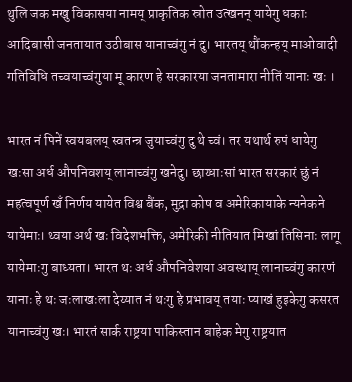थुलि जक मखु विकासया नामय् प्राकृतिक स्रोत उत्खनन् यायेगु धकाः आदिबासी जनतायात उठीबास यानाच्वंगु नं दु। भारतय् थौंकन्हय् माओवादी गतिविधि तच्वयाच्वंगुया मू कारण हे सरकारया जनतामारा नीतिं यानाः खः ।

भारत नं पिनें स्वयबलय् स्वतन्त्र जुयाच्वंगु दु थे च्वं। तर यथार्थ रुपं धायेगु खःसा अर्ध औपनिवशय् लानाच्वंगु खनेदु। छाय्धाःसां भारत सरकारं छुं नं महत्वपूर्ण खँ निर्णय यायेत विश्व बैंक, मुद्रा कोष व अमेरिकायाके न्यनेकने यायेमाः। थ्वया अर्थ खः विदेशभक्ति, अमेरिकी नीतियात मिखां तिसिनाः लागू यायेमाःगु बाध्यता। भारत थः अर्ध औपनिवेशया अवस्थाय् लानाच्वंगु कारणं यानाः हे थः जःलाखःला देय्यात नं थःगु हे प्रभावय् तयाः प्याखं हुइकेगु कसरत यानाच्वंगु खः। भारतं सार्क राष्ट्रया पाकिस्तान बाहेक मेगु राष्ट्रयात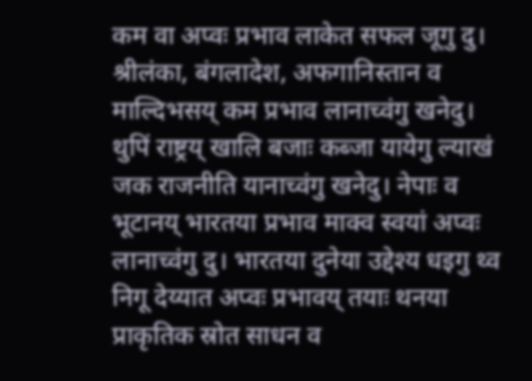कम वा अप्वः प्रभाव लाकेत सफल जूगु दु। श्रीलंका, बंगलादेश, अफगानिस्तान व माल्दिभसय् कम प्रभाव लानाच्वंगु खनेदु। थुपिं राष्ट्रय् खालि बजाः कब्जा यायेगु ल्याखं जक राजनीति यानाच्वंगु खनेदु। नेपाः व भूटानय् भारतया प्रभाव माक्व स्वयां अप्वः लानाच्वंगु दु। भारतया दुनेया उद्देश्य धइगु थ्व निगू देय्यात अप्वः प्रभावय् तयाः थनया प्राकृतिक स्रोत साधन व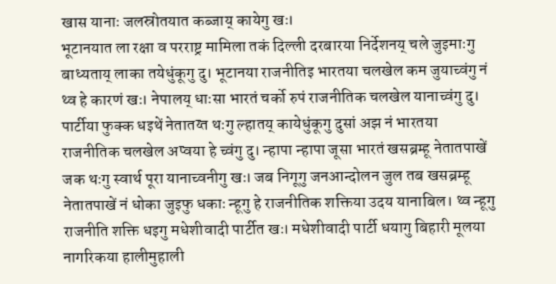खास यानाः जलस्रोतयात कब्जाय् कायेगु खः।
भूटानयात ला रक्षा व परराष्ट्र मामिला तकं दिल्ली दरबारया निर्देशनय् चले जुइमाःगु बाध्यताय् लाका तयेधुंकूगु दु। भूटानया राजनीतिइ भारतया चलखेल कम जुयाच्वंगु नं थ्व हे कारणं खः। नेपालय् धाःसा भारतं चर्को रुपं राजनीतिक चलखेल यानाच्वंगु दु। पार्टीया फुक्क धइथें नेतातय्त थःगु ल्हातय् कायेधुंकूगु दुसां अझ नं भारतया राजनीतिक चलखेल अप्वया हे च्वंगु दु। न्हापा न्हापा जूसा भारतं खसब्रम्हू नेतातपाखें जक थःगु स्वार्थ पूरा यानाच्वनीगु खः। जब निगूगु जनआन्दोलन जुल तब खसब्रम्हू नेतातपाखें नं धोका जुइफु धकाः न्हूगु हे राजनीतिक शक्तिया उदय यानाबिल। थ्व न्हूगु राजनीति शक्ति धइगु मधेशीवादी पार्टीत खः। मधेशीवादी पार्टी धयागु बिहारी मूलया नागरिकया हालीमुहाली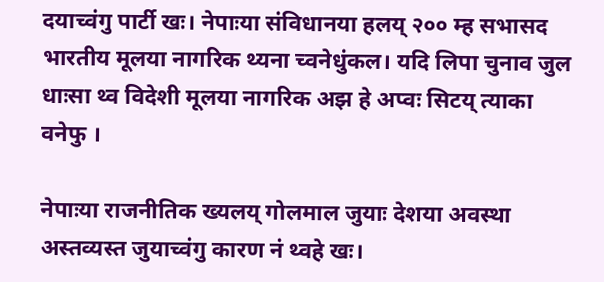दयाच्वंगु पार्टी खः। नेपाःया संविधानया हलय् २०० म्ह सभासद भारतीय मूलया नागरिक थ्यना च्वनेधुंकल। यदि लिपा चुनाव जुल धाःसा थ्व विदेशी मूलया नागरिक अझ हे अप्वः सिटय् त्याका वनेफु ।

नेपाःया राजनीतिक ख्यलय् गोलमाल जुयाः देशया अवस्था अस्तव्यस्त जुयाच्वंगु कारण नं थ्वहे खः।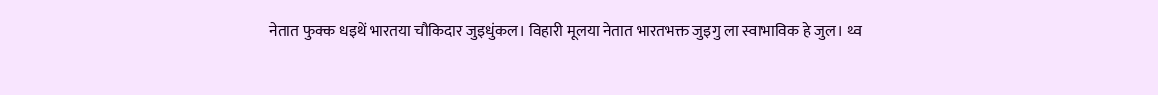नेतात फुक्क धइथें भारतया चौकिदार जुइधुंकल। विहारी मूलया नेतात भारतभक्त जुइगु ला स्वाभाविक हे जुल। थ्व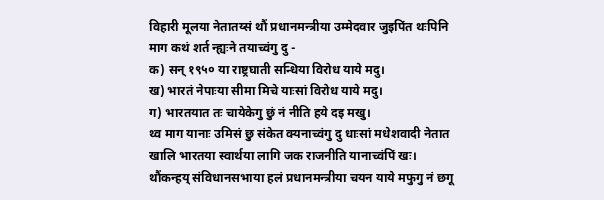विहारी मूलया नेतातय्सं थौं प्रधानमन्त्रीया उम्मेदवार जुइपिंत थःपिनि माग कथं शर्त न्ह्यःने तयाच्वंगु दु -
क) सन् १९५० या राष्ट्रघाती सन्धिया विरोध याये मदु।
ख) भारतं नेपाःया सीमा मिचे याःसां विरोध याये मदु।
ग) भारतयात तः चायेकेगु छुं नं नीति हये दइ मखु।
थ्व माग यानाः उमिसं छु संकेत क्यनाच्वंगु दु धाःसां मधेशवादी नेतात खालि भारतया स्वार्थया लागि जक राजनीति यानाच्वंपिं खः। थौंकन्हय् संविधानसभाया हलं प्रधानमन्त्रीया चयन याये मफुगु नं छगू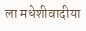ला मधेशीवादीया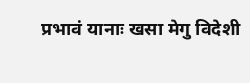प्रभावं यानाः खसा मेगु विदेशी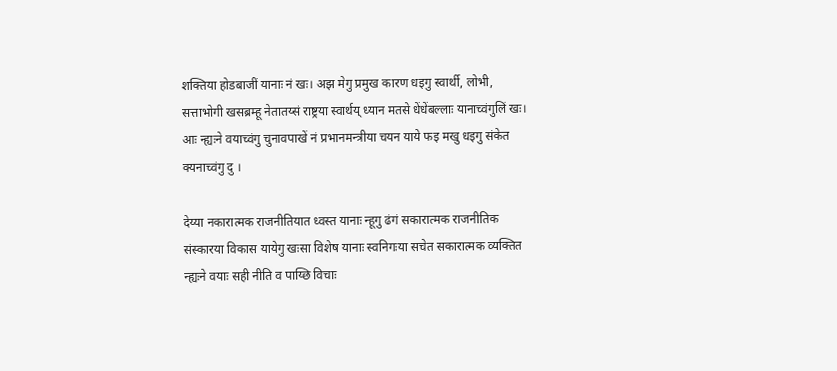शक्तिया होडबाजीं यानाः नं खः। अझ मेगु प्रमुख कारण धइगु स्वार्थी, लोभी, सत्ताभोगी खसब्रम्हू नेतातय्सं राष्ट्रया स्वार्थय् ध्यान मतसे धेंधेंबल्लाः यानाच्वंगुलिं खः। आः न्ह्यःने वयाच्वंगु चुनावपाखें नं प्रभानमन्त्रीया चयन याये फइ मखु धइगु संकेत क्यनाच्वंगु दु ।

देय्या नकारात्मक राजनीतियात ध्वस्त यानाः न्हूगु ढंगं सकारात्मक राजनीतिक संस्कारया विकास यायेगु खःसा विशेष यानाः स्वनिगःया सचेत सकारात्मक व्यक्तित न्ह्यःने वयाः सही नीति व पाय्छि विचाः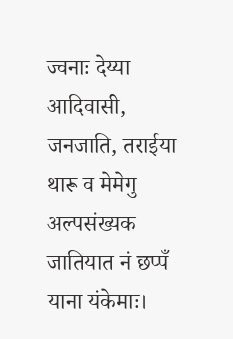ज्वनाः देय्या आदिवासी, जनजाति, तराईया थारू व मेमेगु अल्पसंख्यक जातियात नं छप्पँ याना यंकेमाः।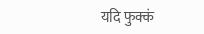यदि फुक्कं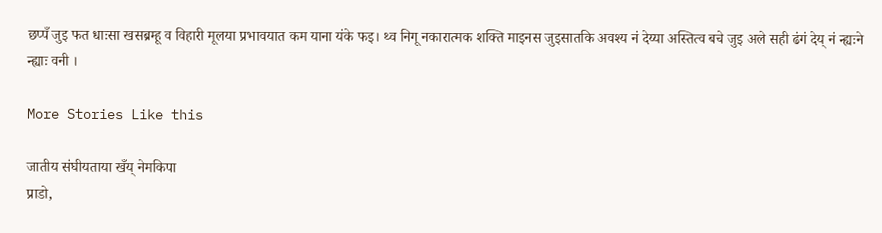छप्पँ जुइ फत धाःसा खसब्रम्हू व विहारी मूलया प्रभावयात कम याना यंके फइ। थ्व निगू नकारात्मक शक्ति माइनस जुइसातकि अवश्य नं देय्या अस्तित्व बचे जुइ अले सही ढंगं देय् नं न्ह्यःने न्ह्याः वनी ।

More Stories Like this

जातीय संघीयताया खँय् नेमकिपा
प्राडो,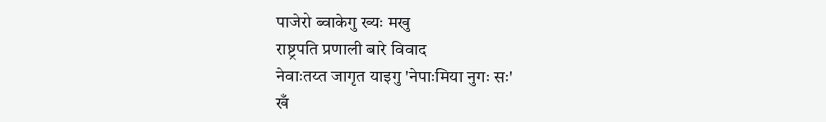पाजेरो ब्वाकेगु ख्यः मखु
राष्ट्रपति प्रणाली बारे विवाद
नेवाःतय्त जागृत याइगु 'नेपाःमिया नुगः सः'
खँ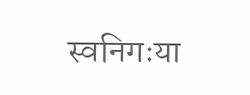स्वनिगःया